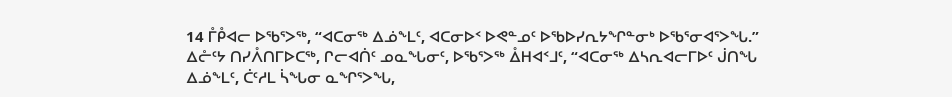14 ᒤᑬᐊᓕ ᐅᖃᕐᐳᖅ, “ᐊᑕᓂᖅ ᐃᓅᖕᒪᑦ, ᐊᑕᓂᐅᑉ ᐅᕙᓐᓄᑦ ᐅᖃᐅᓯᕆᔭᖏᓐᓂᒃ ᐅᖃᕐᓂᐊᕐᐳᖓ.”
ᐃᓔᑦᔭ ᑎᓯᐰᑎᒥᐅᑕᖅ, ᒋᓕᐊᑏᑦ ᓄᓇᖓᓂᑦ, ᐅᖃᕐᐳᖅ ᐂᕼᐊᑉᒧᑦ, “ᐊᑕᓂᖅ ᐃᓴᕆᐊᓕᒥᐅᑦ ᒎᑎᖓ ᐃᓅᖕᒪᑦ, ᑖᑦᓱᒪ ᓵᖓᓂ ᓇᖏᕐᐳᖓ,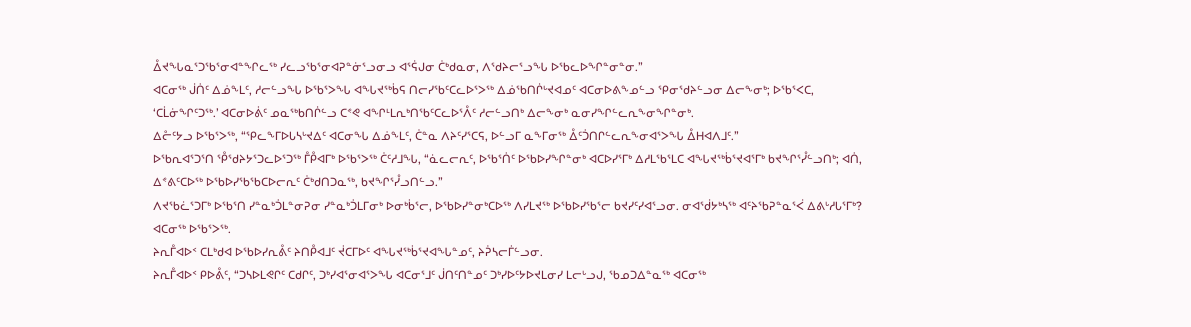ᐂᔪᖓᓇᕐᑐᖃᕐᓂᐊᓐᖏᓚᖅ ᓯᓚᓗᖃᕐᓂᐊᕈᓐᓃᕐᓗᓂᓗ ᐊᕐᕌᒍᓂ ᑖᒃᑯᓇᓂ, ᐱᖁᔨᓕᕐᓗᖓ ᐅᖃᓚᐅᖏᓐᓂᓐᓂ.”
ᐊᑕᓂᖅ ᒎᑏᑦ ᐃᓅᖕᒪᑦ, ᓱᓕᓪᓗᖓ ᐅᖃᕐᐳᖓ ᐊᖓᔪᖅᑳᕋ ᑎᓕᓯᖃᑦᑕᓚᐅᕐᐳᖅ ᐃᓅᖃᑎᒌᒡᔪᐊᓄᑦ ᐊᑕᓂᐅᕕᖕᓄᓪᓗ ᕿᓂᖁᔨᓪᓗᓂ ᐃᓕᖕᓂᒃ; ᐅᖃᕐᐸᑕ, ‘ᑕᒫᓃᖏᑦᑐᖅ.’ ᐊᑕᓂᐅᕖᑦ ᓄᓇᖅᑲᑎᒌᓪᓗ ᑕᕝᕙ ᐊᖏᒻᒪᕆᒃᑎᖃᑦᑕᓚᐅᕐᐰᑦ ᓱᓕᓪᓗᑎᒃ ᐃᓕᖕᓂᒃ ᓇᓂᓯᖏᓪᓚᕆᖕᓂᖏᓐᓂᒃ.
ᐃᓔᑦᔭᓗ ᐅᖃᕐᐳᖅ, “ᕿᓚᖕᒥᐅᒐᓴᒡᔪᐃᑦ ᐊᑕᓂᖓ ᐃᓅᖕᒪᑦ, ᑖᓐᓇ ᐱᔨᑦᓯᕐᑕᕋ, ᐅᓪᓗᒥ ᓇᖕᒥᓂᖅ ᐂᑦᑑᑎᒋᓪᓚᕆᖕᓂᐊᕐᐳᖓ ᐂᕼᐊᐱᒧᑦ.”
ᐅᖃᕆᐊᕐᑐᕐᑎ ᕾᖁᔨᔭᕐᑐᓚᐅᕐᑐᖅ ᒤᑬᐊᒥᒃ ᐅᖃᕐᐳᖅ ᑖᑦᓱᒧᖓ, “ᓈᓚᓕᕆᑦ, ᐅᖃᕐᑏᑦ ᐅᖃᐅᓯᖏᓐᓂᒃ ᐊᑕᐅᓯᕐᒥᒃ ᐃᓱᒪᖃᕐᒪᑕ ᐊᖓᔪᖅᑳᕐᔪᐊᕐᒥᒃ ᑲᔪᖏᕐᓮᓪᓗᑎᒃ; ᐊᑏ, ᐃᕝᕕᑦᑕᐅᖅ ᐅᖃᐅᓯᖃᖃᑕᐅᓕᕆᑦ ᑖᒃᑯᑎᑐᓇᖅ, ᑲᔪᖏᕐᓮᓗᑎᓪᓗ.”
ᐱᔪᖃᓛᕐᑐᒥᒃ ᐅᖃᕐᑎ ᓯᓐᓇᒃᑑᒪᓐᓂᕈᓂ ᓯᓐᓇᒃᑑᒪᒥᓂᒃ ᐅᓂᒃᑳᕐᓕ, ᐅᖃᐅᓯᓐᓂᒃᑕᐅᖅ ᐱᓯᒪᔪᖅ ᐅᖃᐅᓯᖃᕐᓕ ᑲᔪᓯᑦᓯᐊᕐᓗᓂ. ᓂᐊᖂᔭᒃᓴᖅ ᐊᑦᔨᖃᕈᓐᓇᕐᐹ ᐃᕕᒡᓱᒐᕐᒥᒃ? ᐊᑕᓂᖅ ᐅᖃᕐᐳᖅ.
ᔨᕆᒤᐊᐅᑉ ᑕᒪᒃᑯᐊ ᐅᖃᐅᓯᕆᕔᑦ ᔨᑎᑬᐊᒧᑦ ᔫᑕᒥᐅᑦ ᐊᖓᔪᖅᑳᕐᔪᐊᖓᓐᓄᑦ, ᔨᕉᓴᓕᒦᓪᓗᓂ.
ᔨᕆᒤᐊᐅᑉ ᑭᐅᕔᑦ, “ᑐᓴᐅᒪᕙᒋᑦ ᑕᑯᒋᑦ, ᑐᒃᓯᐊᕐᓂᐊᕐᐳᖓ ᐊᑕᓂᕐᒧᑦ ᒎᑎᑦᑎᓐᓄᑦ ᑐᒃᓯᐅᑦᔭᐅᔪᒪᓂᓯ ᒪᓕᒡᓗᒍ, ᖃᓄᑐᐃᓐᓇᖅ ᐊᑕᓂᖅ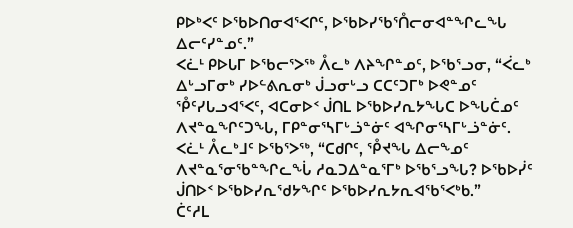ᑭᐅᒃᐸᑦ ᐅᖃᐅᑎᓂᐊᕐᐸᒋᑦ, ᐅᖃᐅᓯᖃᕐᑍᓕᓂᐊᓐᖏᓚᖓ ᐃᓕᑦᓯᓐᓄᑦ.”
ᐸᓛᒻ ᑭᐅᒐᒥ ᐅᖃᓕᕐᐳᖅ ᐰᓚᒃ ᐱᔨᖏᓐᓄᑦ, ᐅᖃᕐᓗᓂ, “ᐹᓚᒃ ᐃᒡᓗᒥᓂᒃ ᓯᐅᓪᕕᕆᓂᒃ ᒎᓗᓂᒡᓗ ᑕᑕᑦᑐᒥᒃ ᐅᕙᓐᓄᑦ ᕾᑦᓯᒐᓗᐊᕐᐸᑦ, ᐊᑕᓂᐅᑉ ᒎᑎᒪ ᐅᖃᐅᓯᕆᔭᖓᑕ ᐅᖓᑖᓄᑦ ᐱᔪᓐᓇᖏᑦᑐᖓ, ᒥᑭᓐᓂᕐᓴᒥᒡᓘᓐᓃᑦ ᐊᖏᓂᕐᓴᒥᒡᓘᓐᓃᑦ.
ᐸᓛᒻ ᐰᓚᒃᒧᑦ ᐅᖃᕐᐳᖅ, “ᑕᑯᒋᑦ, ᕾᔪᖓ ᐃᓕᖕᓄᑦ ᐱᔪᓐᓇᕐᓂᖃᓐᖏᓚᖔ ᓱᓇᑐᐃᓐᓇᕐᒥᒃ ᐅᖃᕐᓗᖓ? ᐅᖃᐅᓰᑦ ᒎᑎᐅᑉ ᐅᖃᐅᓯᕆᖁᔭᖏᑦ ᐅᖃᐅᓯᕆᔭᕆᐊᖃᕐᐸᒃᑲ.”
ᑖᑦᓱᒪ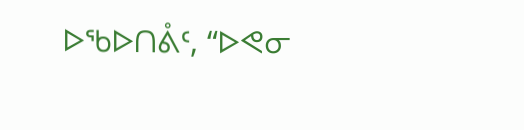ᐅᖃᐅᑎᕔᑦ, “ᐅᕙᓂ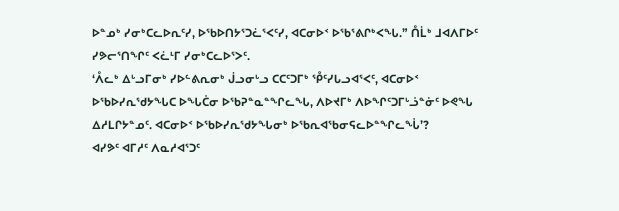ᐅᓐᓄᒃ ᓯᓂᒃᑕᓚᐅᕆᑦᓯ, ᐅᖃᐅᑎᔭᕐᑐᓛᕐᐸᑦᓯ, ᐊᑕᓂᐅᑉ ᐅᖃᕐᕕᒋᒃᐸᖓ.” ᑍᒫᒃ ᒧᐊᐱᒥᐅᑦ ᓯᕗᓕᕐᑎᖏᑦ ᐸᓛᒻᒥ ᓯᓂᒃᑕᓚᐅᕐᐳᑦ.
‘ᐰᓚᒃ ᐃᒡᓗᒥᓂᒃ ᓯᐅᓪᕕᕆᓂᒃ ᒎᓗᓂᒡᓗ ᑕᑕᑦᑐᒥᒃ ᕾᑦᓯᒐᓗᐊᕐᐸᑦ, ᐊᑕᓂᐅᑉ ᐅᖃᐅᓯᕆᖁᔭᖓᑕ ᐅᖓᑖᓂ ᐅᖃᕈᓐᓇᓐᖏᓚᖓ, ᐱᐅᔪᒥᒃ ᐱᐅᖏᑦᑐᒥᒡᓘᓐᓃᑦ ᐅᕙᖓ ᐃᓱᒪᒋᔭᓐᓄᑦ. ᐊᑕᓂᐅᑉ ᐅᖃᐅᓯᕆᖁᔭᖓᓂᒃ ᐅᖃᕆᐊᖃᓂᕋᓚᐅᓐᖏᓚᖔ’?
ᐊᓯᕗᑦ ᐊᒥᓱᑦ ᐱᓇᓱᐊᕐᑐᑦ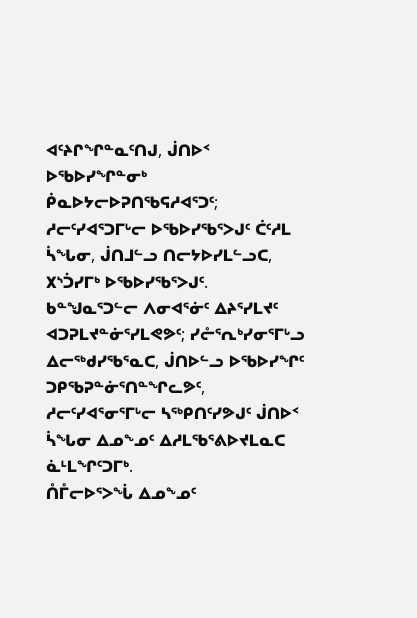ᐊᑦᔨᒋᖏᓐᓇᑦᑎᒍ, ᒎᑎᐅᑉ ᐅᖃᐅᓯᖏᓐᓂᒃ ᑮᓇᐅᔭᓕᐅᕈᑎᖃᕋᓱᐊᕐᑐᑦ; ᓱᓕᑦᓯᐊᕐᑐᒥᒡᓕ ᐅᖃᐅᓯᖃᕐᐳᒍᑦ ᑖᑦᓱᒪ ᓵᖓᓂ, ᒎᑎᒧᓪᓗ ᑎᓕᔭᐅᓯᒪᓪᓗᑕ, ᙭ᔅᑑᓯᒥᒃ ᐅᖃᐅᓯᖃᕐᐳᒍᑦ.
ᑲᓐᖑᓇᕐᑐᓪᓕ ᐱᓂᐊᕐᓃᑦ ᐃᔨᕐᓯᒪᔪᑦ ᐊᑐᕈᒪᔪᓐᓃᕐᓯᒪᕙᕗᑦ; ᓯᓔᕐᕆᒃᓯᓂᕐᒥᒡᓗ ᐃᓕᖅᑯᓯᖃᕐᓇᑕ, ᒎᑎᐅᓪᓗ ᐅᖃᐅᓯᖏᑦ ᑐᑭᖃᕈᓐᓃᕐᑎᓐᖏᓚᕗᑦ, ᓱᓕᑦᓯᐊᕐᓂᕐᒥᒡᓕ ᓴᖅᑭᑎᑦᓯᕗᒍᑦ ᒎᑎᐅᑉ ᓵᖓᓂ ᐃᓄᖕᓄᑦ ᐃᓱᒪᖃᕐᕕᐅᔪᒪᓇᑕ ᓈᒻᒪᖏᑦᑐᒥᒃ.
ᑍᒤᓕᐅᕐᐳᖔ ᐃᓄᖕᓄᑦ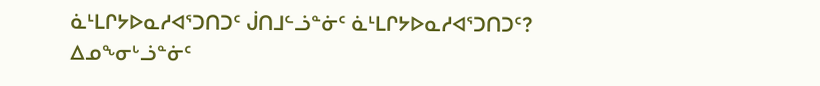ᓈᒻᒪᒋᔭᐅᓇᓱᐊᕐᑐᑎᑐᑦ ᒎᑎᒧᓪᓘᓐᓃᑦ ᓈᒻᒪᒋᔭᐅᓇᓱᐊᕐᑐᑎᑐᑦ? ᐃᓄᖕᓂᒡᓘᓐᓃᑦ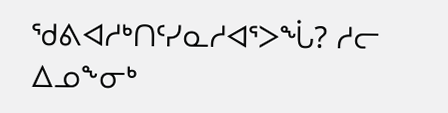ᖁᕕᐊᓱᒃᑎᑦᓯᓇᓱᐊᕐᐳᖔ? ᓱᓕ ᐃᓄᖕᓂᒃ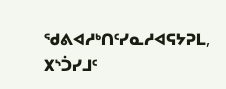ᖁᕕᐊᓱᒃᑎᑦᓯᓇᓱᐊᕋᔭᕈᒪ, ᙭ᔅᑑᓯᒧᑦ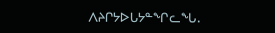ᐱᔨᒋᔭᐅᒐᔭᓐᖏᓚᖓ.